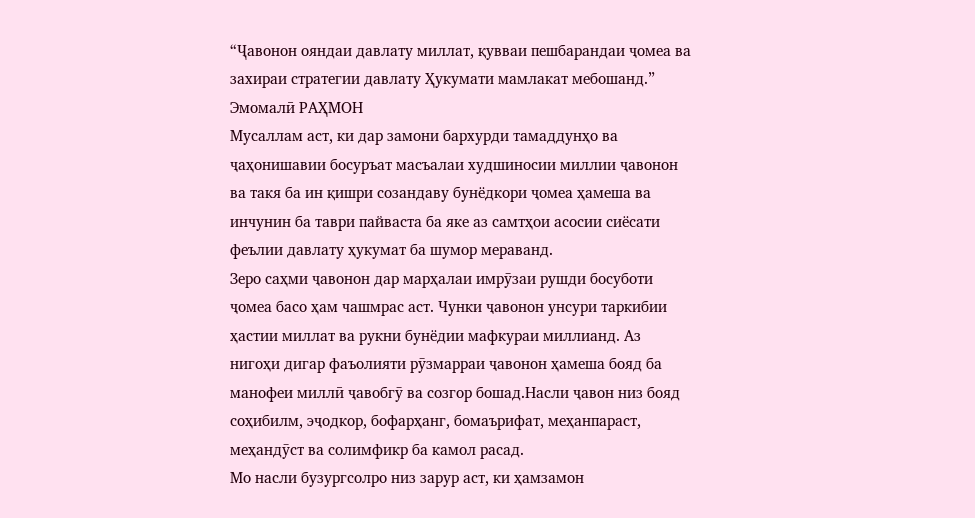“Ҷавонон ояндаи давлату миллат, қувваи пешбарандаи ҷомеа ва захираи стратегии давлату Ҳукумати мамлакат мебошанд.”
Эмомалӣ РАҲМОН
Мусаллам аст, ки дар замони бархурди тамаддунҳо ва ҷаҳонишавии босуръат масъалаи худшиносии миллии ҷавонон ва такя ба ин қишри созандаву бунёдкори ҷомеа ҳамеша ва инчунин ба таври пайваста ба яке аз самтҳои асосии сиёсати феълии давлату ҳукумат ба шумор мераванд.
Зеро саҳми ҷавонон дар марҳалаи имрӯзаи рушди босуботи ҷомеа басо ҳам чашмрас аст. Чунки ҷавонон унсури таркибии ҳастии миллат ва рукни бунёдии мафкураи миллианд. Аз нигоҳи дигар фаъолияти рӯзмарраи ҷавонон ҳамеша бояд ба манофеи миллӣ ҷавобгӯ ва созгор бошад.Насли ҷавон низ бояд соҳибилм, эҷодкор, бофарҳанг, бомаърифат, меҳанпараст, меҳандӯст ва солимфикр ба камол расад.
Мо насли бузургсолро низ зарур аст, ки ҳамзамон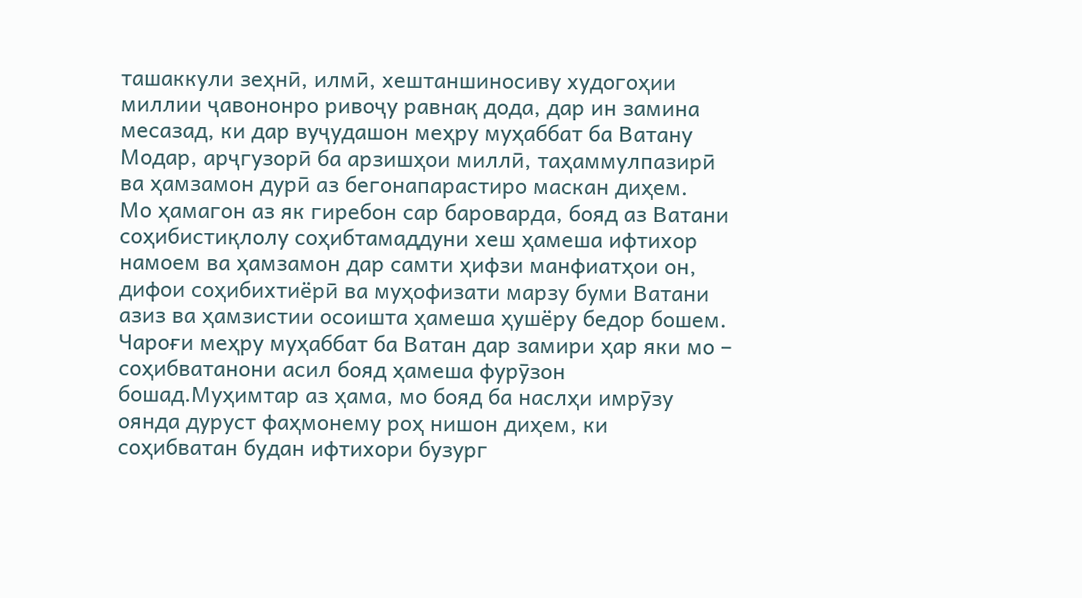ташаккули зеҳнӣ, илмӣ, хештаншиносиву худогоҳии миллии ҷавононро ривоҷу равнақ дода, дар ин замина месазад, ки дар вуҷудашон меҳру муҳаббат ба Ватану Модар, арҷгузорӣ ба арзишҳои миллӣ, таҳаммулпазирӣ ва ҳамзамон дурӣ аз бегонапарастиро маскан диҳем.
Мо ҳамагон аз як гиребон сар бароварда, бояд аз Ватани соҳибистиқлолу соҳибтамаддуни хеш ҳамеша ифтихор намоем ва ҳамзамон дар самти ҳифзи манфиатҳои он, дифои соҳибихтиёрӣ ва муҳофизати марзу буми Ватани азиз ва ҳамзистии осоишта ҳамеша ҳушёру бедор бошем. Чароғи меҳру муҳаббат ба Ватан дар замири ҳар яки мо – соҳибватанони асил бояд ҳамеша фурӯзон бошад.Муҳимтар аз ҳама, мо бояд ба наслҳи имрӯзу оянда дуруст фаҳмонему роҳ нишон диҳем, ки соҳибватан будан ифтихори бузург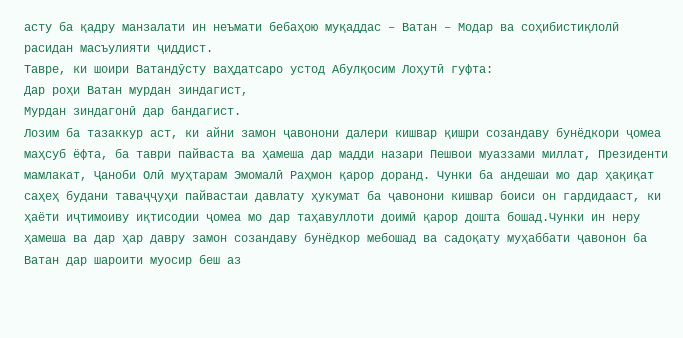асту ба қадру манзалати ин неъмати бебаҳою муқаддас – Ватан – Модар ва соҳибистиқлолӣ расидан масъулияти ҷиддист.
Тавре, ки шоири Ватандӯсту ваҳдатсаро устод Абулқосим Лоҳутӣ гуфта:
Дар роҳи Ватан мурдан зиндагист,
Мурдан зиндагонӣ дар бандагист.
Лозим ба тазаккур аст, ки айни замон ҷавонони далери кишвар қишри созандаву бунёдкори ҷомеа маҳсуб ёфта, ба таври пайваста ва ҳамеша дар мадди назари Пешвои муаззами миллат, Президенти мамлакат, Ҷаноби Олӣ муҳтарам Эмомалӣ Раҳмон қарор доранд. Чунки ба андешаи мо дар ҳақиқат саҳеҳ будани таваҷҷуҳи пайвастаи давлату ҳукумат ба ҷавонони кишвар боиси он гардидааст, ки ҳаёти иҷтимоиву иқтисодии ҷомеа мо дар таҳавуллоти доимӣ қарор дошта бошад.Чунки ин неру ҳамеша ва дар ҳар давру замон созандаву бунёдкор мебошад ва садоқату муҳаббати ҷавонон ба Ватан дар шароити муосир беш аз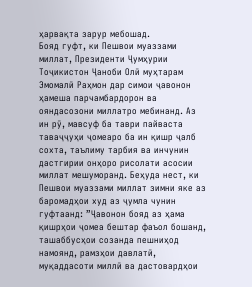ҳарвақта зарур мебошад.
Бояд гуфт, ки Пешвои муаззами миллат, Президенти Ҷумҳурии Тоҷикистон Ҷаноби Олӣ муҳтарам Эмомалӣ Раҳмон дар симои ҷавонон ҳамеша парчамбардорон ва ояндасозони миллатро мебинанд. Аз ин рӯ, мавсуф ба таври пайваста таваҷҷуҳи ҷомеаро ба ин қишр ҷалб сохта, таълиму тарбия ва инчунин дастгирии онҳоро рисолати асосии миллат мешуморанд. Беҳуда нест, ки Пешвои муаззами миллат зимни яке аз баромадҳои худ аз ҷумла чунин гуфтаанд: ”Ҷавонон бояд аз ҳама қишрҳои ҷомеа бештар фаъол бошанд, ташаббусҳои созанда пешниҳод намоянд, рамзҳои давлатӣ, муқаддасоти миллӣ ва дастовардҳои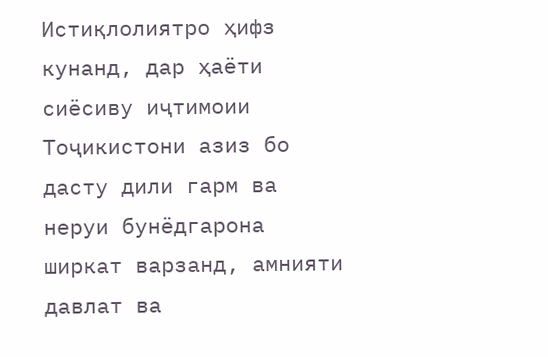Истиқлолиятро ҳифз кунанд, дар ҳаёти сиёсиву иҷтимоии Тоҷикистони азиз бо дасту дили гарм ва неруи бунёдгарона ширкат варзанд, амнияти давлат ва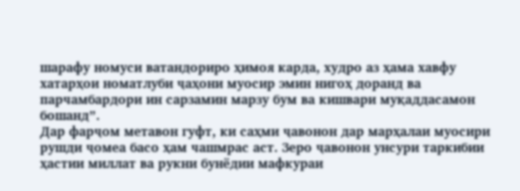шарафу номуси ватандориро ҳимоя карда, худро аз ҳама хавфу хатарҳои номатлуби ҷаҳони муосир эмин нигоҳ доранд ва парчамбардори ин сарзамин марзу бум ва кишвари муқаддасамон бошанд”.
Дар фарҷом метавон гуфт, ки саҳми ҷавонон дар марҳалаи муосири рушди ҷомеа басо ҳам чашмрас аст. Зеро ҷавонон унсури таркибии ҳастии миллат ва рукни бунёдии мафкураи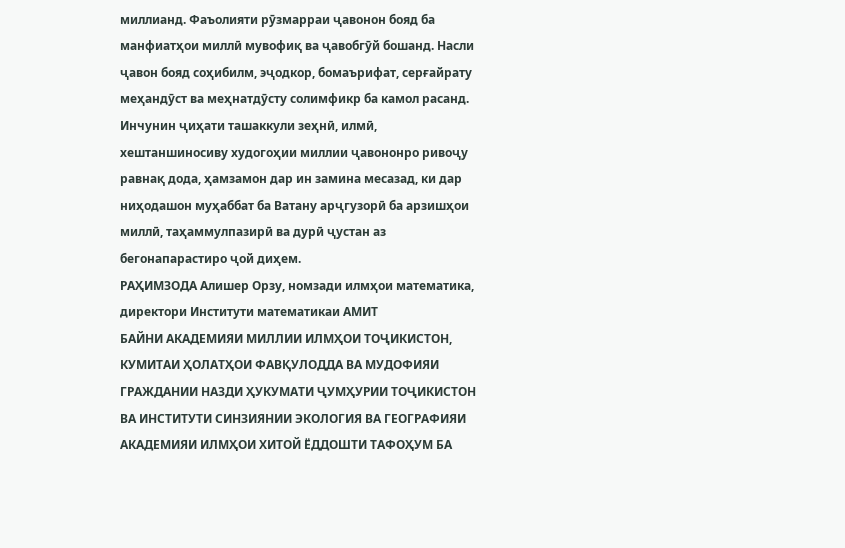миллианд. Фаъолияти рӯзмарраи ҷавонон бояд ба манфиатҳои миллӣ мувофиқ ва ҷавобгӯй бошанд. Насли ҷавон бояд соҳибилм, эҷодкор, бомаърифат, серғайрату меҳандӯст ва меҳнатдӯсту солимфикр ба камол расанд. Инчунин ҷиҳати ташаккули зеҳнӣ, илмӣ, хештаншиносиву худогоҳии миллии ҷавононро ривоҷу равнақ дода, ҳамзамон дар ин замина месазад, ки дар ниҳодашон муҳаббат ба Ватану арҷгузорӣ ба арзишҳои миллӣ, таҳаммулпазирӣ ва дурӣ ҷустан аз бегонапарастиро ҷой диҳем.
РАҲИМЗОДА Алишер Орзу, номзади илмҳои математика, директори Институти математикаи АМИТ
БАЙНИ АКАДЕМИЯИ МИЛЛИИ ИЛМҲОИ ТОҶИКИСТОН, КУМИТАИ ҲОЛАТҲОИ ФАВҚУЛОДДА ВА МУДОФИЯИ ГРАЖДАНИИ НАЗДИ ҲУКУМАТИ ҶУМҲУРИИ ТОҶИКИСТОН ВА ИНСТИТУТИ СИНЗИЯНИИ ЭКОЛОГИЯ ВА ГЕОГРАФИЯИ АКАДЕМИЯИ ИЛМҲОИ ХИТОЙ ЁДДОШТИ ТАФОҲУМ БА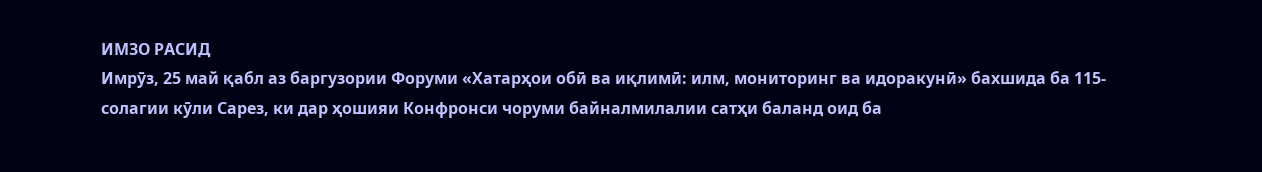ИМЗО РАСИД
Имрӯз, 25 май қабл аз баргузории Форуми «Хатарҳои обӣ ва иқлимӣ: илм, мониторинг ва идоракунӣ» бахшида ба 115-солагии кӯли Сарез, ки дар ҳошияи Конфронси чоруми байналмилалии сатҳи баланд оид ба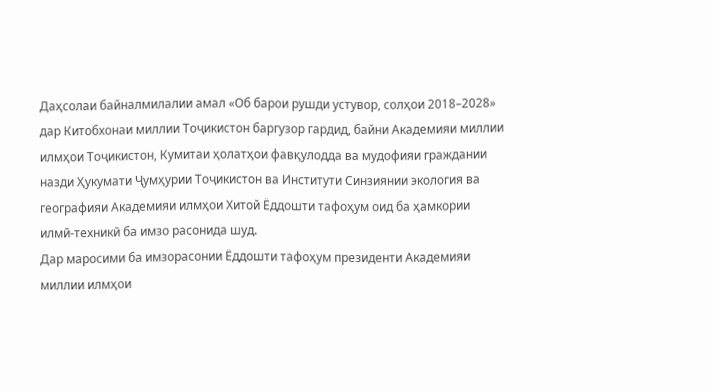Даҳсолаи байналмилалии амал «Об барои рушди устувор, солҳои 2018–2028» дар Китобхонаи миллии Тоҷикистон баргузор гардид, байни Академияи миллии илмҳои Тоҷикистон, Кумитаи ҳолатҳои фавқулодда ва мудофияи граждании назди Ҳукумати Ҷумҳурии Тоҷикистон ва Институти Синзиянии экология ва географияи Академияи илмҳои Хитой Ёддошти тафоҳум оид ба ҳамкории илмӣ-техникӣ ба имзо расонида шуд.
Дар маросими ба имзорасонии Ёддошти тафоҳум президенти Академияи миллии илмҳои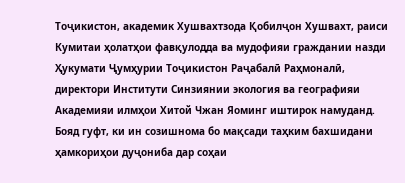Тоҷикистон, академик Хушвахтзода Қобилҷон Хушвахт, раиси Кумитаи ҳолатҳои фавқулодда ва мудофияи граждании назди Ҳукумати Ҷумҳурии Тоҷикистон Раҷабалӣ Раҳмоналӣ, директори Институти Синзиянии экология ва географияи Академияи илмҳои Хитой Чжан Яоминг иштирок намуданд.
Бояд гуфт, ки ин созишнома бо мақсади таҳким бахшидани ҳамкориҳои дуҷониба дар соҳаи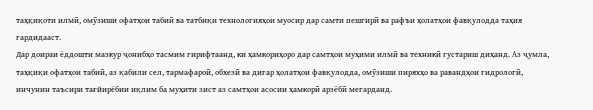таҳқиқоти илмӣ, омӯзиши офатҳои табиӣ ва татбиқи технологияҳои муосир дар самти пешгирӣ ва рафъи ҳолатҳои фавқулодда таҳия гардидааст.
Дар доираи ёддошти мазкур ҷонибҳо тасмим гирифтаанд, ки ҳамкориҳоро дар самтҳои муҳими илмӣ ва техникӣ густариш диҳанд. Аз ҷумла, таҳқиқи офатҳои табиӣ, аз қабили сел, тармафароӣ, обхезӣ ва дигар ҳолатҳои фавқулодда, омӯзиши пиряхҳо ва равандҳои гидрологӣ, инчунин таъсири тағйирёбии иқлим ба муҳити зист аз самтҳои асосии ҳамкорӣ арзёбӣ мегарданд.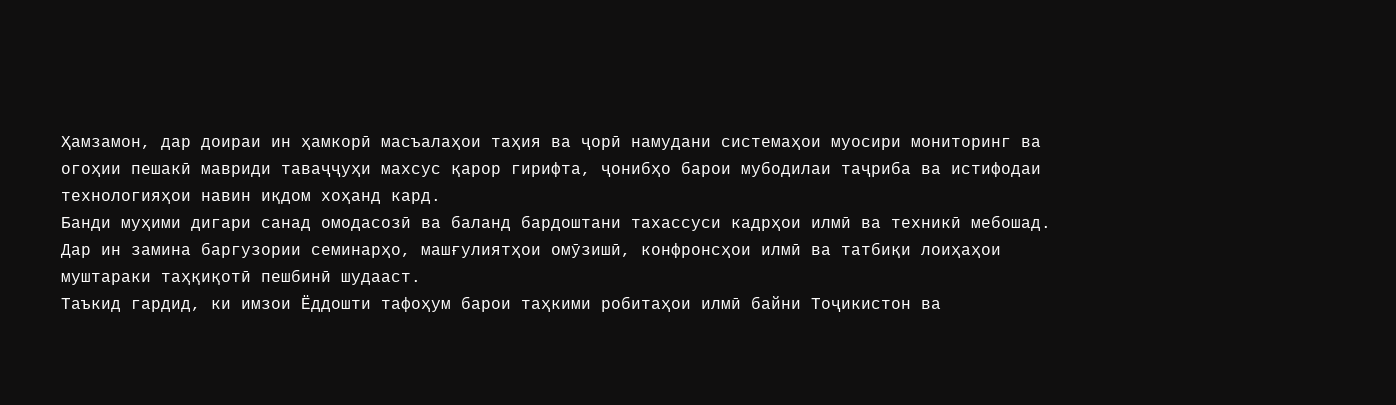Ҳамзамон, дар доираи ин ҳамкорӣ масъалаҳои таҳия ва ҷорӣ намудани системаҳои муосири мониторинг ва огоҳии пешакӣ мавриди таваҷҷуҳи махсус қарор гирифта, ҷонибҳо барои мубодилаи таҷриба ва истифодаи технологияҳои навин иқдом хоҳанд кард.
Банди муҳими дигари санад омодасозӣ ва баланд бардоштани тахассуси кадрҳои илмӣ ва техникӣ мебошад. Дар ин замина баргузории семинарҳо, машғулиятҳои омӯзишӣ, конфронсҳои илмӣ ва татбиқи лоиҳаҳои муштараки таҳқиқотӣ пешбинӣ шудааст.
Таъкид гардид, ки имзои Ёддошти тафоҳум барои таҳкими робитаҳои илмӣ байни Тоҷикистон ва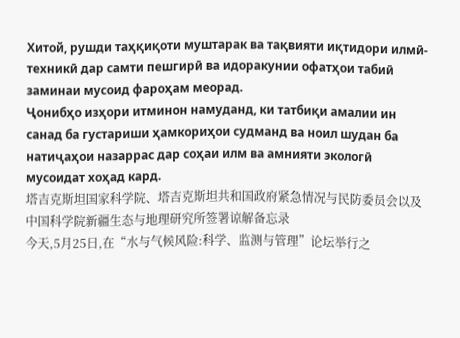Хитой, рушди таҳқиқоти муштарак ва тақвияти иқтидори илмӣ-техникӣ дар самти пешгирӣ ва идоракунии офатҳои табиӣ заминаи мусоид фароҳам меорад.
Ҷонибҳо изҳори итминон намуданд, ки татбиқи амалии ин санад ба густариши ҳамкориҳои судманд ва ноил шудан ба натиҷаҳои назаррас дар соҳаи илм ва амнияти экологӣ мусоидат хоҳад кард.
塔吉克斯坦国家科学院、塔吉克斯坦共和国政府紧急情况与民防委员会以及中国科学院新疆生态与地理研究所签署谅解备忘录
今天,5月25日,在“水与气候风险:科学、监测与管理”论坛举行之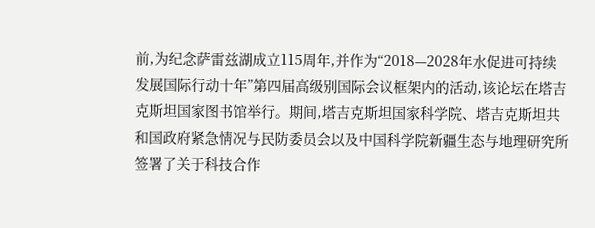前,为纪念萨雷兹湖成立115周年,并作为“2018—2028年水促进可持续发展国际行动十年”第四届高级别国际会议框架内的活动,该论坛在塔吉克斯坦国家图书馆举行。期间,塔吉克斯坦国家科学院、塔吉克斯坦共和国政府紧急情况与民防委员会以及中国科学院新疆生态与地理研究所签署了关于科技合作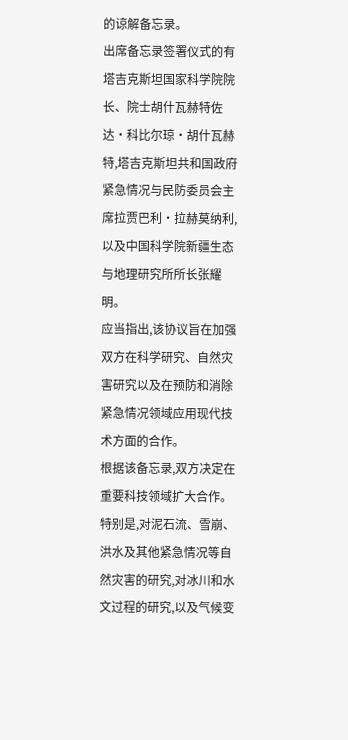的谅解备忘录。
出席备忘录签署仪式的有塔吉克斯坦国家科学院院长、院士胡什瓦赫特佐达·科比尔琼·胡什瓦赫特,塔吉克斯坦共和国政府紧急情况与民防委员会主席拉贾巴利·拉赫莫纳利,以及中国科学院新疆生态与地理研究所所长张耀明。
应当指出,该协议旨在加强双方在科学研究、自然灾害研究以及在预防和消除紧急情况领域应用现代技术方面的合作。
根据该备忘录,双方决定在重要科技领域扩大合作。特别是,对泥石流、雪崩、洪水及其他紧急情况等自然灾害的研究,对冰川和水文过程的研究,以及气候变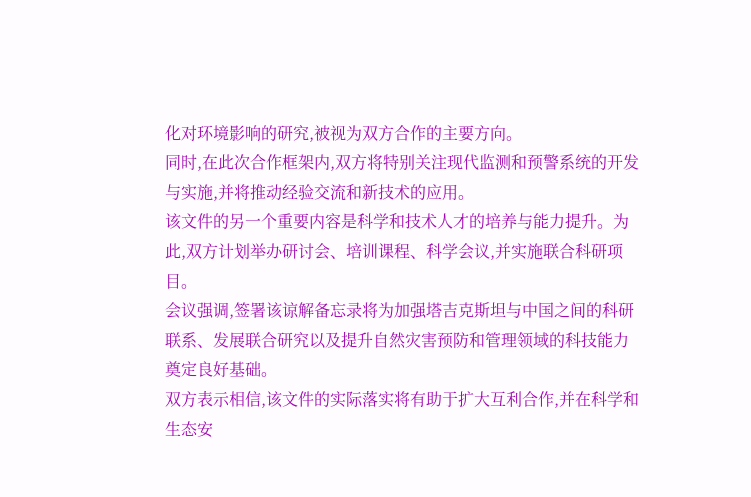化对环境影响的研究,被视为双方合作的主要方向。
同时,在此次合作框架内,双方将特别关注现代监测和预警系统的开发与实施,并将推动经验交流和新技术的应用。
该文件的另一个重要内容是科学和技术人才的培养与能力提升。为此,双方计划举办研讨会、培训课程、科学会议,并实施联合科研项目。
会议强调,签署该谅解备忘录将为加强塔吉克斯坦与中国之间的科研联系、发展联合研究以及提升自然灾害预防和管理领域的科技能力奠定良好基础。
双方表示相信,该文件的实际落实将有助于扩大互利合作,并在科学和生态安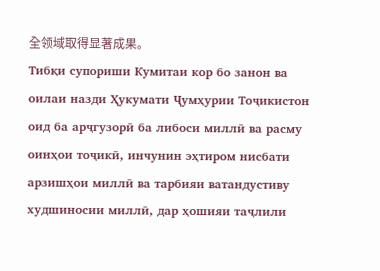全领域取得显著成果。
Тибқи супориши Кумитаи кор бо занон ва оилаи назди Ҳукумати Ҷумҳурии Тоҷикистон оид ба арҷгузорӣ ба либоси миллӣ ва расму оинҳои тоҷикӣ, инчунин эҳтиром нисбати арзишҳои миллӣ ва тарбияи ватандустиву худшиносии миллӣ, дар ҳошияи таҷлили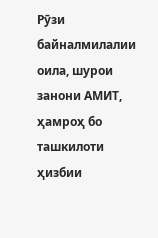Рӯзи байналмилалии оила, шурои занони АМИТ, ҳамроҳ бо ташкилоти ҳизбии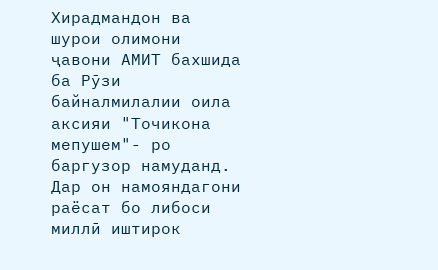Хирадмандон ва шурои олимони ҷавони АМИТ бахшида ба Рӯзи байналмилалии оила аксияи "Точикона мепушем"- ро баргузор намуданд.
Дар он намояндагони раёсат бо либоси миллӣ иштирок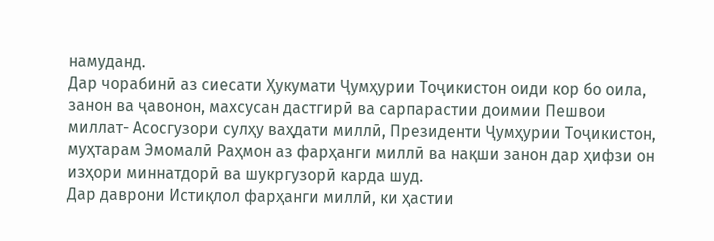намуданд.
Дар чорабинӣ аз сиесати Ҳукумати Ҷумҳурии Тоҷикистон оиди кор бо оила, занон ва ҷавонон, махсусан дастгирӣ ва сарпарастии доимии Пешвои миллат- Асосгузори сулҳу ваҳдати миллӣ, Президенти Ҷумҳурии Тоҷикистон, муҳтарам Эмомалӣ Раҳмон аз фарҳанги миллӣ ва нақши занон дар ҳифзи он изҳори миннатдорӣ ва шукргузорӣ карда шуд.
Дар даврони Истиқлол фарҳанги миллӣ, ки ҳастии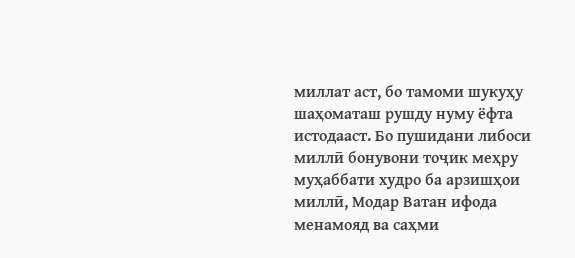миллат аст, бо тамоми шукуҳу шаҳоматаш рушду нуму ёфта истодааст. Бо пушидани либоси миллӣ бонувони тоҷик меҳру муҳаббати худро ба арзишҳои миллӣ, Модар Ватан ифода менамояд ва саҳми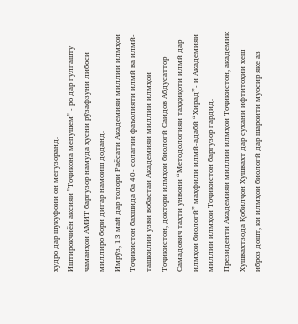худро дар шукуфоии он мегузоранд.
Иштирокчиён аксияи "Тоҷикона мепушем" - ро дар гулгашту чаманҳои АМИТ баргузор намуда ҳусни рӯзафзуни либоси миллиро бори дигар намоиш доданд.
Имрӯз, 13 май дар толори Раёсати Академияи миллии илмҳои Тоҷикистон бахшида ба 40- солагии фаъолияти илмӣ ва илмӣ-ташкилии узви вобастаи Академияи миллии илмҳои Тоҷикистон, доктори илмҳои биологӣ Саидов Абдусаттор Самадович таҳти унвони “Методологияи таҳқиқоти илмӣ дар илмҳои биологӣ” маҳфили илмӣ-адабӣ “Хирад”- и Академияи миллии илмҳои Тоҷикистон баргузор гардид.
Президенти Академияи миллии илмҳои Тоҷикистон, академик Хушвахтзода Қобилҷон Хушвахт дар сухани ифтитоҳии хеш иброз дошт, ки илмҳои биологӣ дар шароити муосир яке аз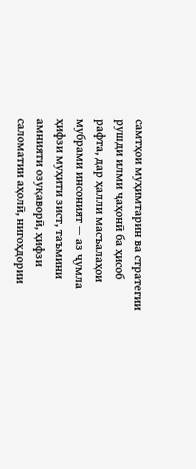самтҳои муҳимтарин ва стратегии рушди илми ҷаҳонӣ ба ҳисоб рафта, дар ҳалли масъалаҳои мубрами инсоният — аз ҷумла ҳифзи муҳити зист, таъмини амнияти озуқаворӣ, ҳифзи саломатии аҳолӣ, нигоҳдории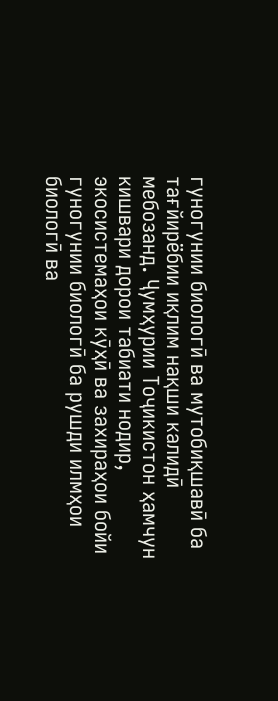гуногунии биологӣ ва мутобиқшавӣ ба тағйирёбии иқлим нақши калидӣ мебозанд. Ҷумҳурии Тоҷикистон ҳамчун кишвари дорои табиати нодир, экосистемаҳои кӯҳӣ ва захираҳои бойи гуногунии биологӣ ба рушди илмҳои биологӣ ва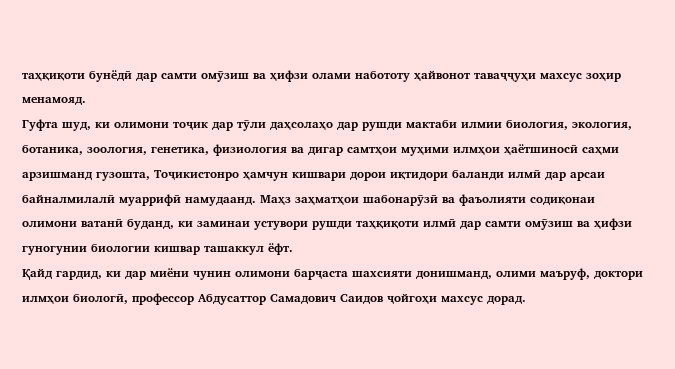таҳқиқоти бунёдӣ дар самти омӯзиш ва ҳифзи олами набототу ҳайвонот таваҷҷуҳи махсус зоҳир менамояд.
Гуфта шуд, ки олимони тоҷик дар тӯли даҳсолаҳо дар рушди мактаби илмии биология, экология, ботаника, зоология, генетика, физиология ва дигар самтҳои муҳими илмҳои ҳаётшиносӣ саҳми арзишманд гузошта, Тоҷикистонро ҳамчун кишвари дорои иқтидори баланди илмӣ дар арсаи байналмилалӣ муаррифӣ намудаанд. Маҳз заҳматҳои шабонарӯзӣ ва фаъолияти содиқонаи олимони ватанӣ буданд, ки заминаи устувори рушди таҳқиқоти илмӣ дар самти омӯзиш ва ҳифзи гуногунии биологии кишвар ташаккул ёфт.
Қайд гардид, ки дар миёни чунин олимони барҷаста шахсияти донишманд, олими маъруф, доктори илмҳои биологӣ, профессор Абдусаттор Самадович Саидов ҷойгоҳи махсус дорад.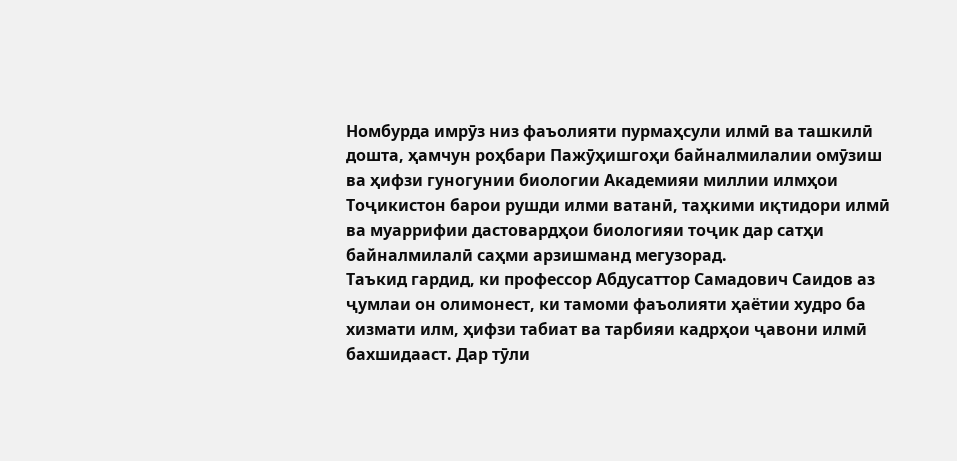Номбурда имрӯз низ фаъолияти пурмаҳсули илмӣ ва ташкилӣ дошта, ҳамчун роҳбари Пажӯҳишгоҳи байналмилалии омӯзиш ва ҳифзи гуногунии биологии Академияи миллии илмҳои Тоҷикистон барои рушди илми ватанӣ, таҳкими иқтидори илмӣ ва муаррифии дастовардҳои биологияи тоҷик дар сатҳи байналмилалӣ саҳми арзишманд мегузорад.
Таъкид гардид, ки профессор Абдусаттор Самадович Саидов аз ҷумлаи он олимонест, ки тамоми фаъолияти ҳаётии худро ба хизмати илм, ҳифзи табиат ва тарбияи кадрҳои ҷавони илмӣ бахшидааст. Дар тӯли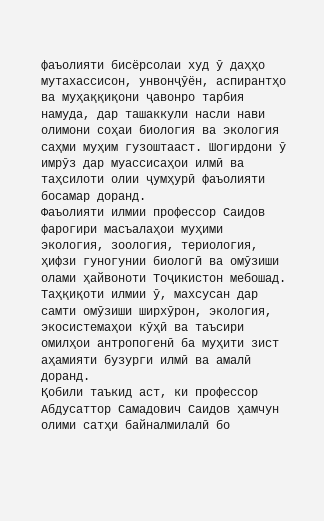фаъолияти бисёрсолаи худ ӯ даҳҳо мутахассисон, унвонҷӯён, аспирантҳо ва муҳаққиқони ҷавонро тарбия намуда, дар ташаккули насли нави олимони соҳаи биология ва экология саҳми муҳим гузоштааст. Шогирдони ӯ имрӯз дар муассисаҳои илмӣ ва таҳсилоти олии ҷумҳурӣ фаъолияти босамар доранд.
Фаъолияти илмии профессор Саидов фарогири масъалаҳои муҳими экология, зоология, териология, ҳифзи гуногунии биологӣ ва омӯзиши олами ҳайвоноти Тоҷикистон мебошад. Таҳқиқоти илмии ӯ, махсусан дар самти омӯзиши ширхӯрон, экология, экосистемаҳои кӯҳӣ ва таъсири омилҳои антропогенӣ ба муҳити зист аҳамияти бузурги илмӣ ва амалӣ доранд.
Қобили таъкид аст, ки профессор Абдусаттор Самадович Саидов ҳамчун олими сатҳи байналмилалӣ бо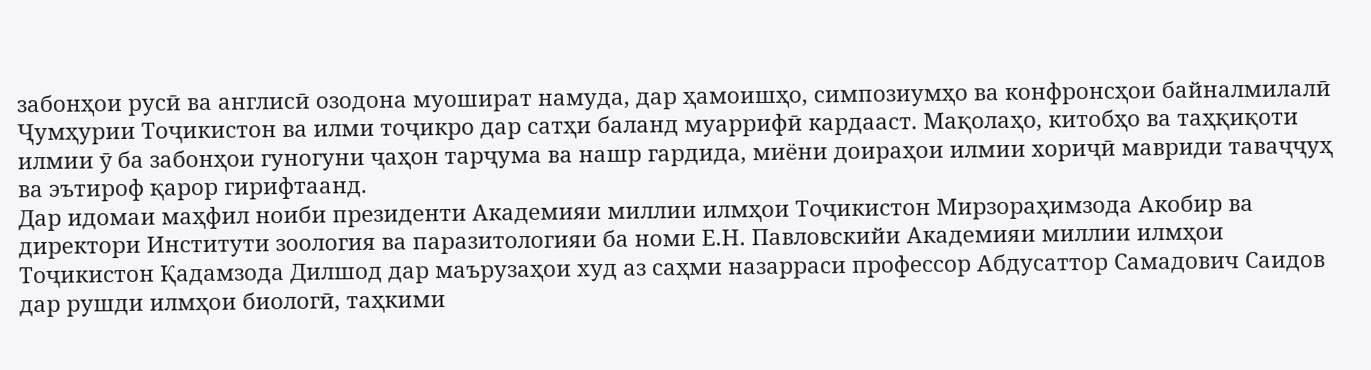забонҳои русӣ ва англисӣ озодона муошират намуда, дар ҳамоишҳо, симпозиумҳо ва конфронсҳои байналмилалӣ Ҷумҳурии Тоҷикистон ва илми тоҷикро дар сатҳи баланд муаррифӣ кардааст. Мақолаҳо, китобҳо ва таҳқиқоти илмии ӯ ба забонҳои гуногуни ҷаҳон тарҷума ва нашр гардида, миёни доираҳои илмии хориҷӣ мавриди таваҷҷуҳ ва эътироф қарор гирифтаанд.
Дар идомаи маҳфил ноиби президенти Академияи миллии илмҳои Тоҷикистон Мирзораҳимзода Акобир ва директори Институти зоология ва паразитологияи ба номи Е.Н. Павловскийи Академияи миллии илмҳои Тоҷикистон Қадамзода Дилшод дар маърузаҳои худ аз саҳми назарраси профессор Абдусаттор Самадович Саидов дар рушди илмҳои биологӣ, таҳкими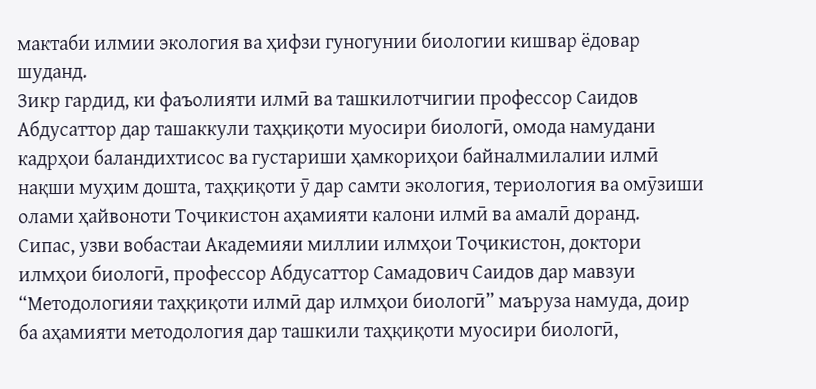мактаби илмии экология ва ҳифзи гуногунии биологии кишвар ёдовар шуданд.
Зикр гардид, ки фаъолияти илмӣ ва ташкилотчигии профессор Саидов Абдусаттор дар ташаккули таҳқиқоти муосири биологӣ, омода намудани кадрҳои баландихтисос ва густариши ҳамкориҳои байналмилалии илмӣ нақши муҳим дошта, таҳқиқоти ӯ дар самти экология, териология ва омӯзиши олами ҳайвоноти Тоҷикистон аҳамияти калони илмӣ ва амалӣ доранд.
Сипас, узви вобастаи Академияи миллии илмҳои Тоҷикистон, доктори илмҳои биологӣ, профессор Абдусаттор Самадович Саидов дар мавзуи “Методологияи таҳқиқоти илмӣ дар илмҳои биологӣ” маъруза намуда, доир ба аҳамияти методология дар ташкили таҳқиқоти муосири биологӣ,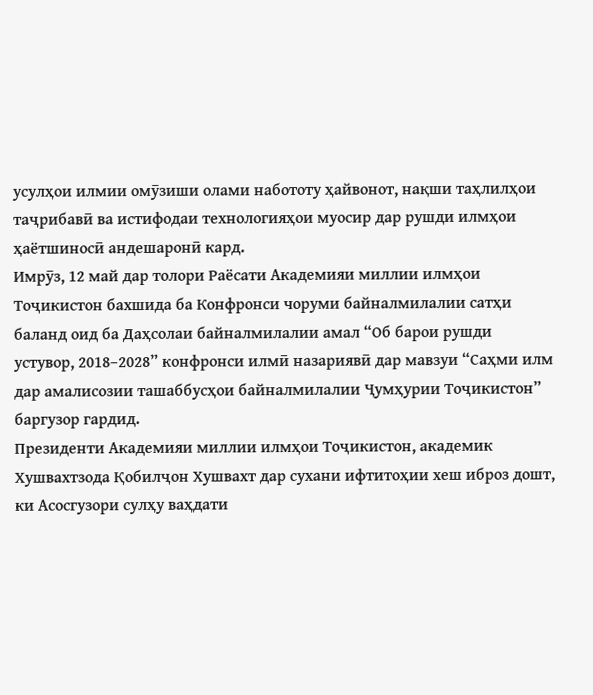усулҳои илмии омӯзиши олами набототу ҳайвонот, нақши таҳлилҳои таҷрибавӣ ва истифодаи технологияҳои муосир дар рушди илмҳои ҳаётшиносӣ андешаронӣ кард.
Имрӯз, 12 май дар толори Раёсати Академияи миллии илмҳои Тоҷикистон бахшида ба Конфронси чоруми байналмилалии сатҳи баланд оид ба Даҳсолаи байналмилалии амал “Об барои рушди устувор, 2018–2028” конфронси илмӣ назариявӣ дар мавзуи “Саҳми илм дар амалисозии ташаббусҳои байналмилалии Ҷумҳурии Тоҷикистон” баргузор гардид.
Президенти Академияи миллии илмҳои Тоҷикистон, академик Хушвахтзода Қобилҷон Хушвахт дар сухани ифтитоҳии хеш иброз дошт, ки Асосгузори сулҳу ваҳдати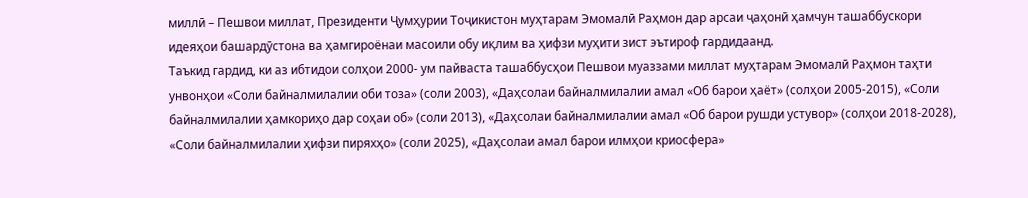миллӣ – Пешвои миллат, Президенти Ҷумҳурии Тоҷикистон муҳтарам Эмомалӣ Раҳмон дар арсаи ҷаҳонӣ ҳамчун ташаббускори идеяҳои башардӯстона ва ҳамгироёнаи масоили обу иқлим ва ҳифзи муҳити зист эътироф гардидаанд.
Таъкид гардид, ки аз ибтидои солҳои 2000- ум пайваста ташаббусҳои Пешвои муаззами миллат муҳтарам Эмомалӣ Раҳмон таҳти унвонҳои «Соли байналмилалии оби тоза» (соли 2003), «Даҳсолаи байналмилалии амал «Об барои ҳаёт» (солҳои 2005-2015), «Соли байналмилалии ҳамкориҳо дар соҳаи об» (соли 2013), «Даҳсолаи байналмилалии амал «Об барои рушди устувор» (солҳои 2018-2028), «Соли байналмилалии ҳифзи пиряхҳо» (соли 2025), «Даҳсолаи амал барои илмҳои криосфера»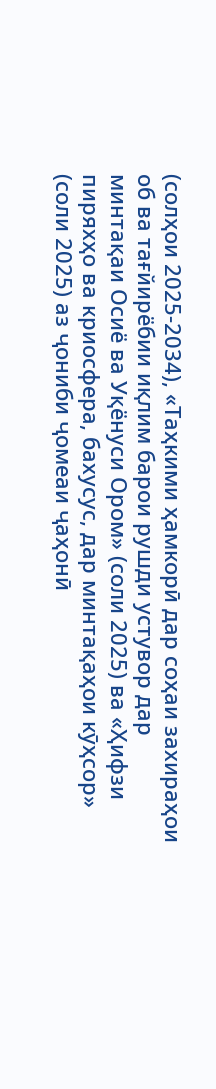(солҳои 2025-2034), «Таҳкими ҳамкорӣ дар соҳаи захираҳои об ва тағйирёбии иқлим барои рушди устувор дар минтақаи Осиё ва Уқёнуси Ором» (соли 2025) ва «Ҳифзи пиряхҳо ва криосфера, бахусус, дар минтақаҳои кӯҳсор» (соли 2025) аз ҷониби ҷомеаи ҷаҳонӣ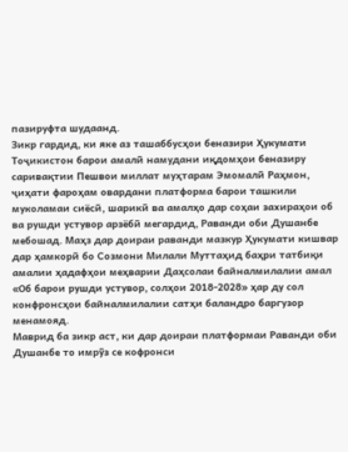пазируфта шудаанд.
Зикр гардид, ки яке аз ташаббусҳои беназири Ҳукумати Тоҷикистон барои амалӣ намудани иқдомҳои беназиру саривақтии Пешвои миллат муҳтарам Эмомалӣ Раҳмон, ҷиҳати фароҳам овардани платформа барои ташкили муколамаи сиёсӣ, шарикӣ ва амалҳо дар соҳаи захираҳои об ва рушди устувор арзёбӣ мегардид, Раванди оби Душанбе мебошад. Маҳз дар доираи раванди мазкур Ҳукумати кишвар дар ҳамкорӣ бо Созмони Милали Муттаҳид баҳри татбиқи амалии ҳадафҳои меҳварии Даҳсолаи байналмилалии амал «Об барои рушди устувор, солҳои 2018-2028» ҳар ду сол конфронсҳои байналмилалии сатҳи баландро баргузор менамояд.
Маврид ба зикр аст, ки дар доираи платформаи Раванди оби Душанбе то имрӯз се кофронси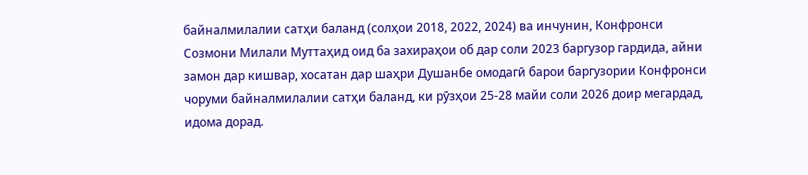байналмилалии сатҳи баланд (солҳои 2018, 2022, 2024) ва инчунин, Конфронси Созмони Милали Муттаҳид оид ба захираҳои об дар соли 2023 баргузор гардида, айни замон дар кишвар, хосатан дар шаҳри Душанбе омодагӣ барои баргузории Конфронси чоруми байналмилалии сатҳи баланд, ки рӯзҳои 25-28 майи соли 2026 доир мегардад, идома дорад.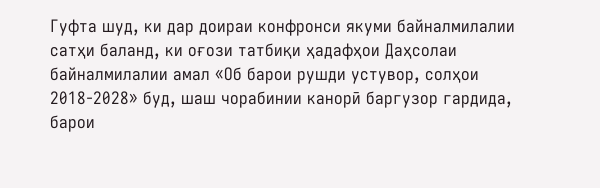Гуфта шуд, ки дар доираи конфронси якуми байналмилалии сатҳи баланд, ки оғози татбиқи ҳадафҳои Даҳсолаи байналмилалии амал «Об барои рушди устувор, солҳои 2018-2028» буд, шаш чорабинии канорӣ баргузор гардида, барои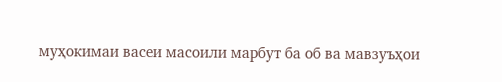муҳокимаи васеи масоили марбут ба об ва мавзуъҳои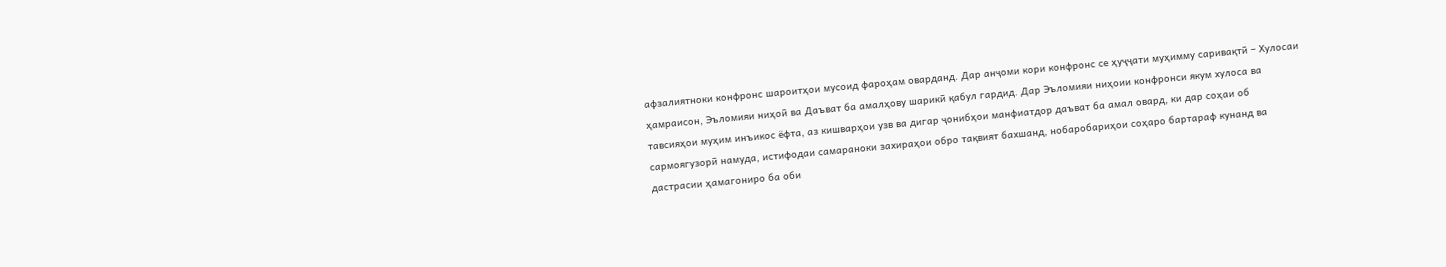афзалиятноки конфронс шароитҳои мусоид фароҳам оварданд. Дар анҷоми кори конфронс се ҳуҷҷати муҳимму саривақтӣ – Хулосаи ҳамраисон, Эъломияи ниҳоӣ ва Даъват ба амалҳову шарикӣ қабул гардид. Дар Эъломияи ниҳоии конфронси якум хулоса ва тавсияҳои муҳим инъикос ёфта, аз кишварҳои узв ва дигар ҷонибҳои манфиатдор даъват ба амал овард, ки дар соҳаи об сармоягузорӣ намуда, истифодаи самараноки захираҳои обро тақвият бахшанд, нобаробариҳои соҳаро бартараф кунанд ва дастрасии ҳамагониро ба оби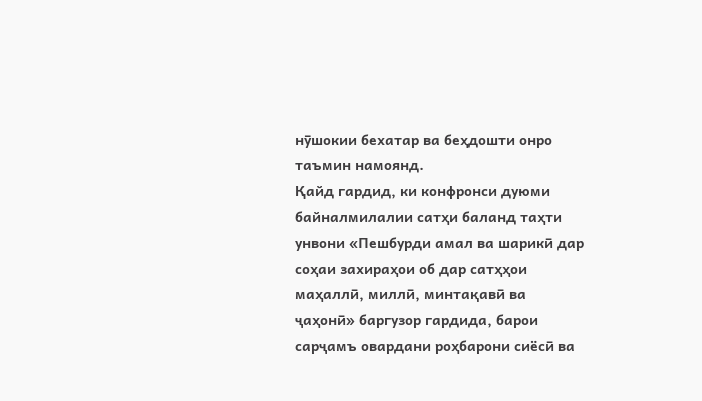нӯшокии бехатар ва беҳдошти онро таъмин намоянд.
Қайд гардид, ки конфронси дуюми байналмилалии сатҳи баланд таҳти унвони «Пешбурди амал ва шарикӣ дар соҳаи захираҳои об дар сатҳҳои маҳаллӣ, миллӣ, минтақавӣ ва ҷаҳонӣ» баргузор гардида, барои сарҷамъ овардани роҳбарони сиёсӣ ва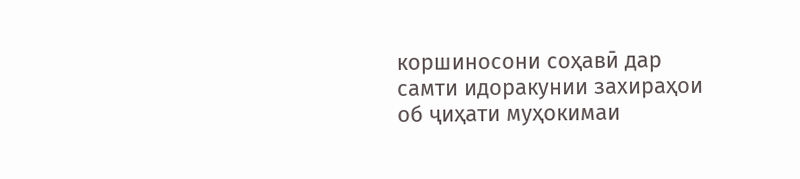коршиносони соҳавӣ дар самти идоракунии захираҳои об ҷиҳати муҳокимаи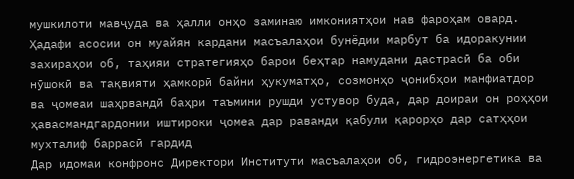мушкилоти мавҷуда ва ҳалли онҳо заминаю имкониятҳои нав фароҳам овард. Ҳадафи асосии он муайян кардани масъалаҳои бунёдии марбут ба идоракунии захираҳои об, таҳияи стратегияҳо барои беҳтар намудани дастрасӣ ба оби нӯшокӣ ва тақвияти ҳамкорӣ байни ҳукуматҳо, созмонҳо ҷонибҳои манфиатдор ва ҷомеаи шаҳрвандӣ баҳри таъмини рушди устувор буда, дар доираи он роҳҳои ҳавасмандгардонии иштироки ҷомеа дар раванди қабули қарорҳо дар сатҳҳои мухталиф баррасӣ гардид
Дар идомаи конфронс Директори Институти масъалаҳои об, гидроэнергетика ва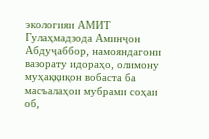экологияи АМИТ Гулаҳмадзода Аминҷон Абдуҷаббор, намояндагони вазорату идораҳо, олимону муҳаққиқон вобаста ба масъалаҳои мубрами соҳаи об,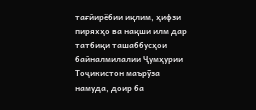тағйирёбии иқлим, ҳифзи пиряхҳо ва нақши илм дар татбиқи ташаббусҳои байналмилалии Ҷумҳурии Тоҷикистон маърӯза намуда, доир ба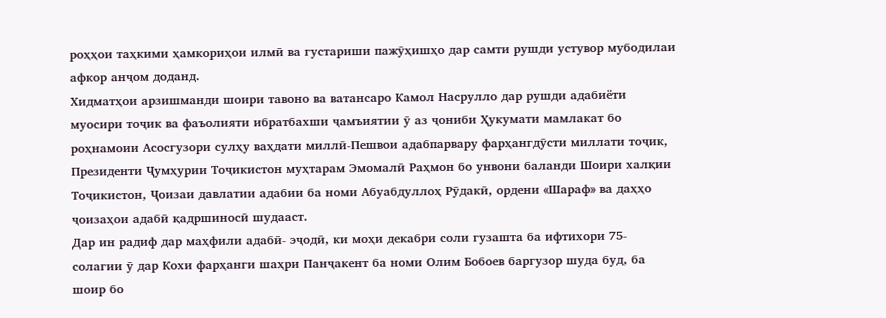роҳҳои таҳкими ҳамкориҳои илмӣ ва густариши пажӯҳишҳо дар самти рушди устувор мубодилаи афкор анҷом доданд.
Хидматҳои арзишманди шоири тавоно ва ватансаро Камол Насрулло дар рушди адабиёти муосири тоҷик ва фаъолияти ибратбахши ҷамъиятии ӯ аз ҷониби Ҳукумати мамлакат бо роҳнамоии Асосгузори сулҳу ваҳдати миллӣ-Пешвои адабпарвару фарҳангдӯсти миллати тоҷик, Президенти Ҷумҳурии Тоҷикистон муҳтарам Эмомалӣ Раҳмон бо унвони баланди Шоири халқии Тоҷикистон, Ҷоизаи давлатии адабии ба номи Абуабдуллоҳ Рӯдакӣ, ордени «Шараф» ва даҳҳо ҷоизаҳои адабӣ қадршиносӣ шудааст.
Дар ин радиф дар маҳфили адабӣ- эҷодӣ, ки моҳи декабри соли гузашта ба ифтихори 75- солагии ӯ дар Кохи фарҳанги шаҳри Панҷакент ба номи Олим Бобоев баргузор шуда буд, ба шоир бо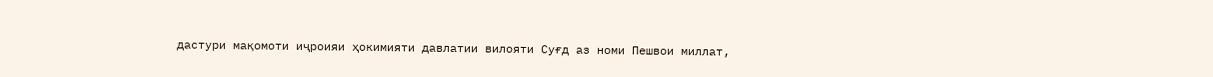дастури мақомоти иҷроияи ҳокимияти давлатии вилояти Суғд аз номи Пешвои миллат,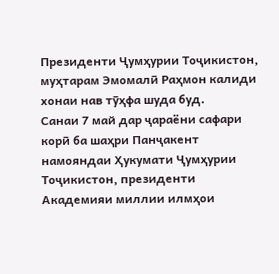Президенти Ҷумҳурии Тоҷикистон, муҳтарам Эмомалӣ Раҳмон калиди хонаи нав тӯҳфа шуда буд.
Санаи 7 май дар ҷараёни сафари корӣ ба шаҳри Панҷакент намояндаи Ҳукумати Ҷумҳурии Тоҷикистон, президенти Академияи миллии илмҳои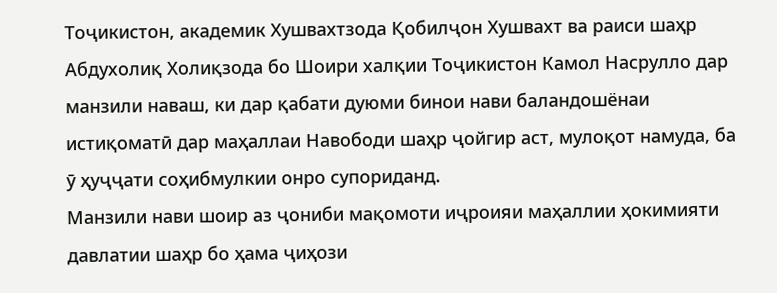Тоҷикистон, академик Хушвахтзода Қобилҷон Хушвахт ва раиси шаҳр Абдухолиқ Холиқзода бо Шоири халқии Тоҷикистон Камол Насрулло дар манзили наваш, ки дар қабати дуюми бинои нави баландошёнаи истиқоматӣ дар маҳаллаи Навободи шаҳр ҷойгир аст, мулоқот намуда, ба ӯ ҳуҷҷати соҳибмулкии онро супориданд.
Манзили нави шоир аз ҷониби мақомоти иҷроияи маҳаллии ҳокимияти давлатии шаҳр бо ҳама ҷиҳози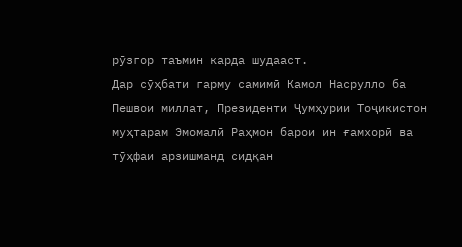рӯзгор таъмин карда шудааст.
Дар сӯҳбати гарму самимӣ Камол Насрулло ба Пешвои миллат, Президенти Ҷумҳурии Тоҷикистон муҳтарам Эмомалӣ Раҳмон барои ин ғамхорӣ ва тӯҳфаи арзишманд сидқан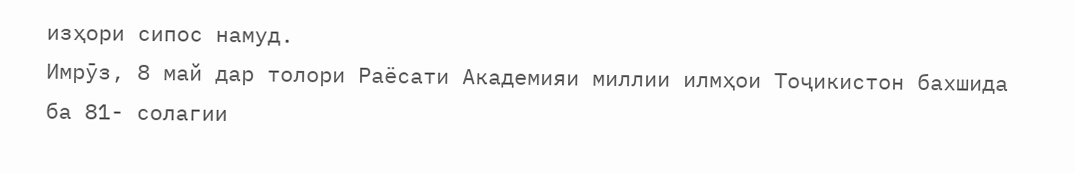изҳори сипос намуд.
Имрӯз, 8 май дар толори Раёсати Академияи миллии илмҳои Тоҷикистон бахшида ба 81- солагии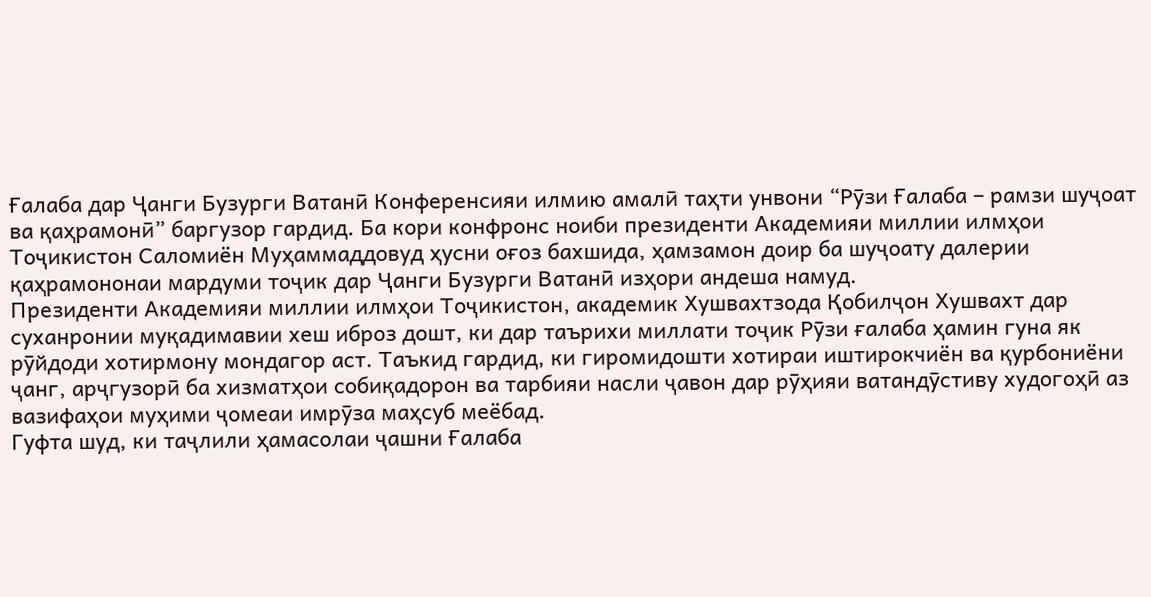Ғалаба дар Ҷанги Бузурги Ватанӣ Конференсияи илмию амалӣ таҳти унвони “Рӯзи Ғалаба – рамзи шуҷоат ва қаҳрамонӣ” баргузор гардид. Ба кори конфронс ноиби президенти Академияи миллии илмҳои Тоҷикистон Саломиён Муҳаммаддовуд ҳусни оғоз бахшида, ҳамзамон доир ба шуҷоату далерии қаҳрамононаи мардуми тоҷик дар Ҷанги Бузурги Ватанӣ изҳори андеша намуд.
Президенти Академияи миллии илмҳои Тоҷикистон, академик Хушвахтзода Қобилҷон Хушвахт дар суханронии муқадимавии хеш иброз дошт, ки дар таърихи миллати тоҷик Рӯзи ғалаба ҳамин гуна як рӯйдоди хотирмону мондагор аст. Таъкид гардид, ки гиромидошти хотираи иштирокчиён ва қурбониёни ҷанг, арҷгузорӣ ба хизматҳои собиқадорон ва тарбияи насли ҷавон дар рӯҳияи ватандӯстиву худогоҳӣ аз вазифаҳои муҳими ҷомеаи имрӯза маҳсуб меёбад.
Гуфта шуд, ки таҷлили ҳамасолаи ҷашни Ғалаба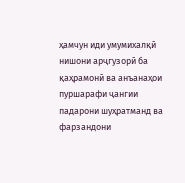ҳамчун иди умумихалқӣ нишони арҷгузорӣ ба қаҳрамонӣ ва анъанаҳои пуршарафи ҷангии падарони шуҳратманд ва фарзандони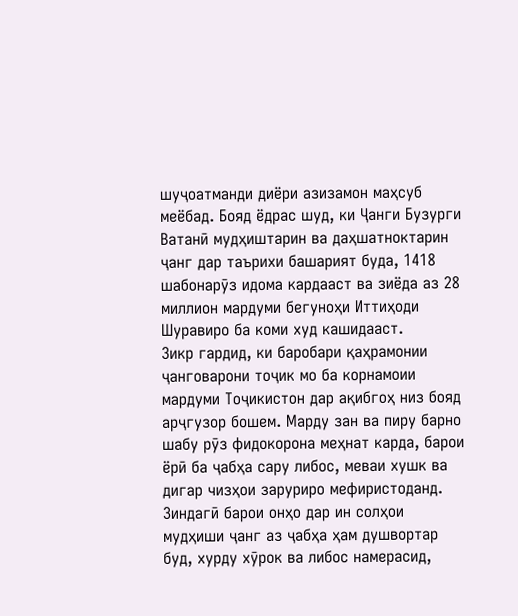шуҷоатманди диёри азизамон маҳсуб меёбад. Бояд ёдрас шуд, ки Ҷанги Бузурги Ватанӣ мудҳиштарин ва даҳшатноктарин ҷанг дар таърихи башарият буда, 1418 шабонарӯз идома кардааст ва зиёда аз 28 миллион мардуми бегуноҳи Иттиҳоди Шуравиро ба коми худ кашидааст.
Зикр гардид, ки баробари қаҳрамонии ҷанговарони тоҷик мо ба корнамоии мардуми Тоҷикистон дар ақибгоҳ низ бояд арҷгузор бошем. Марду зан ва пиру барно шабу рӯз фидокорона меҳнат карда, барои ёрӣ ба ҷабҳа сару либос, меваи хушк ва дигар чизҳои заруриро мефиристоданд. Зиндагӣ барои онҳо дар ин солҳои мудҳиши ҷанг аз ҷабҳа ҳам душвортар буд, хурду хӯрок ва либос намерасид,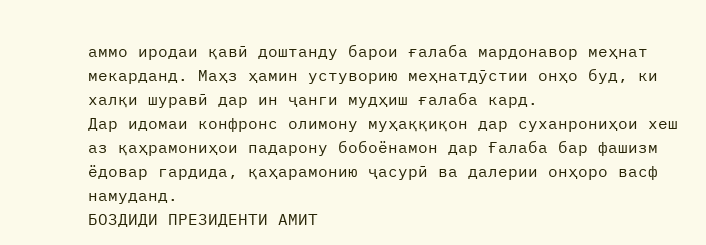аммо иродаи қавӣ доштанду барои ғалаба мардонавор меҳнат мекарданд. Маҳз ҳамин устуворию меҳнатдӯстии онҳо буд, ки халқи шуравӣ дар ин ҷанги мудҳиш ғалаба кард.
Дар идомаи конфронс олимону муҳаққиқон дар суханрониҳои хеш аз қаҳрамониҳои падарону бобоёнамон дар Ғалаба бар фашизм ёдовар гардида, қаҳарамонию ҷасурӣ ва далерии онҳоро васф намуданд.
БОЗДИДИ ПРЕЗИДЕНТИ АМИТ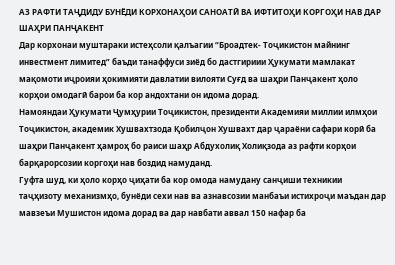АЗ РАФТИ ТАҶДИДУ БУНЁДИ КОРХОНАҲОИ САНОАТӢ ВА ИФТИТОҲИ КОРГОҲИ НАВ ДАР ШАҲРИ ПАНҶАКЕНТ
Дар корхонаи муштараки истеҳсоли қалъагии “Броадтек- Тоҷикистон майнинг инвестмент лимитед” баъди танаффуси зиёд бо дастгириии Ҳукумати мамлакат мақомоти иҷроияи ҳокимияти давлатии вилояти Суғд ва шаҳри Панҷакент ҳоло корҳои омодагӣ барои ба кор андохтани он идома дорад.
Намояндаи Ҳукумати Ҷумҳурии Тоҷикистон, президенти Академияи миллии илмҳои Тоҷикистон, академик Хушвахтзода Қобилҷон Хушвахт дар ҷараёни сафари корӣ ба шаҳри Панҷакент ҳамроҳ бо раиси шаҳр Абдухолиқ Холиқзода аз рафти корҳои барқарорсозии коргоҳи нав боздид намуданд.
Гуфта шуд, ки ҳоло корҳо ҷиҳати ба кор омода намудану санҷиши техникии таҷҳизоту механизмҳо, бунёди сехи нав ва азнавсозии манбаъи истихроҷи маъдан дар мавзеъи Мушистон идома дорад ва дар навбати аввал 150 нафар ба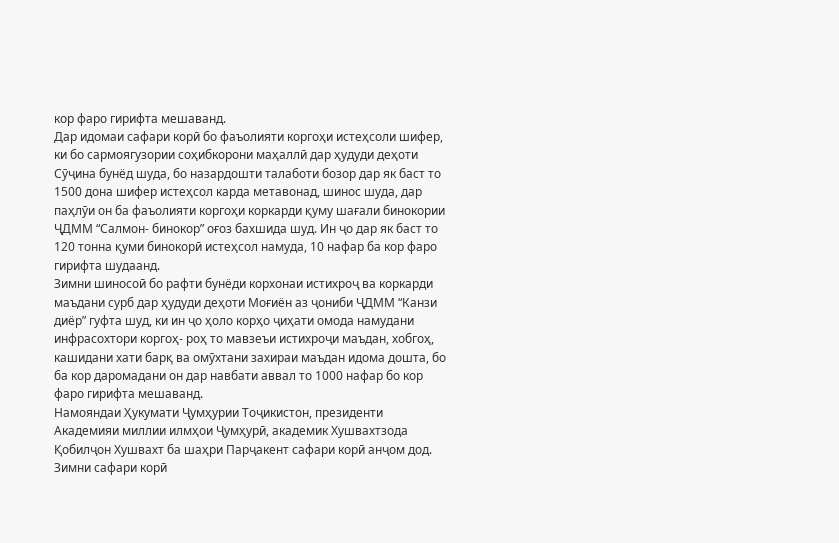кор фаро гирифта мешаванд.
Дар идомаи сафари корӣ бо фаъолияти коргоҳи истеҳсоли шифер, ки бо сармоягузории соҳибкорони маҳаллӣ дар ҳудуди деҳоти Сӯҷина бунёд шуда, бо назардошти талаботи бозор дар як баст то 1500 дона шифер истеҳсол карда метавонад, шинос шуда, дар паҳлӯи он ба фаъолияти коргоҳи коркарди қуму шағали бинокории ҶДММ “Салмон- бинокор” оғоз бахшида шуд. Ин ҷо дар як баст то 120 тонна қуми бинокорӣ истеҳсол намуда, 10 нафар ба кор фаро гирифта шудаанд.
Зимни шиносоӣ бо рафти бунёди корхонаи истихроҷ ва коркарди маъдани сурб дар ҳудуди деҳоти Моғиён аз ҷониби ҶДММ “Канзи диёр” гуфта шуд, ки ин ҷо ҳоло корҳо ҷиҳати омода намудани инфрасохтори коргоҳ- роҳ то мавзеъи истихроҷи маъдан, хобгоҳ, кашидани хати барқ ва омӯхтани захираи маъдан идома дошта, бо ба кор даромадани он дар навбати аввал то 1000 нафар бо кор фаро гирифта мешаванд.
Намояндаи Ҳукумати Ҷумҳурии Тоҷикистон, президенти Академияи миллии илмҳои Ҷумҳурӣ, академик Хушвахтзода Қобилҷон Хушвахт ба шаҳри Парҷакент сафари корӣ анҷом дод.
Зимни сафари корӣ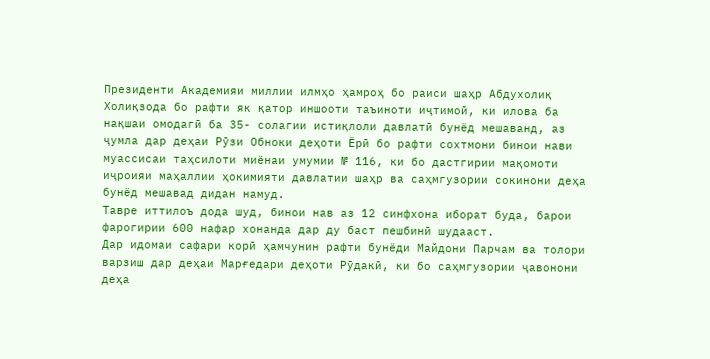Президенти Академияи миллии илмҳо ҳамроҳ бо раиси шаҳр Абдухолиқ Холиқзода бо рафти як қатор иншооти таъиноти иҷтимоӣ, ки илова ба нақшаи омодагӣ ба 35- солагии истиқлоли давлатӣ бунёд мешаванд, аз ҷумла дар деҳаи Рӯзи Обноки деҳоти Ёрӣ бо рафти сохтмони бинои нави муассисаи таҳсилоти миёнаи умумии № 116, ки бо дастгирии мақомоти иҷроияи маҳаллии ҳокимияти давлатии шаҳр ва саҳмгузории сокинони деҳа бунёд мешавад дидан намуд.
Тавре иттилоъ дода шуд, бинои нав аз 12 синфхона иборат буда, барои фарогирии 600 нафар хонанда дар ду баст пешбинӣ шудааст.
Дар идомаи сафари корӣ ҳамчунин рафти бунёди Майдони Парчам ва толори варзиш дар деҳаи Марғедари деҳоти Рӯдакӣ, ки бо саҳмгузории ҷавонони деҳа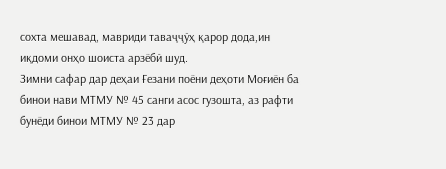сохта мешавад, мавриди таваҷҷӯҳ қарор дода,ин иқдоми онҳо шоиста арзёбӣ шуд.
Зимни сафар дар деҳаи Ғезани поёни деҳоти Моғиён ба бинои нави МТМУ № 45 санги асос гузошта, аз рафти бунёди бинои МТМУ № 23 дар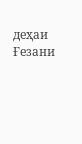деҳаи Ғезани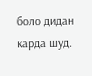боло дидан карда шуд.